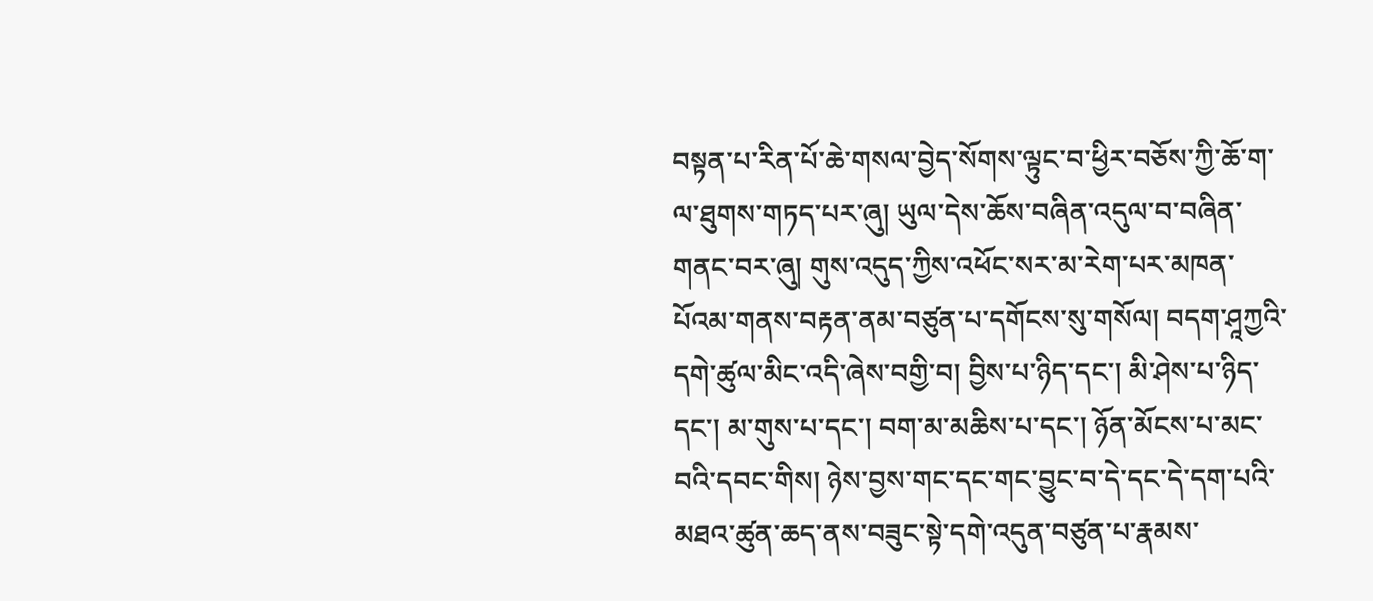བསྟན་པ་རིན་པོ་ཆེ་གསལ་བྱེད་སོགས་ལྟུང་བ་ཕྱིར་བཅོས་ཀྱི་ཆོ་ག་ལ་ཐུགས་གཏད་པར་ཞུ། ཡུལ་དེས་ཆོས་བཞིན་འདུལ་བ་བཞིན་གནང་བར་ཞུ། གུས་འདུད་ཀྱིས་འཕོང་སར་མ་རེག་པར་མཁན་པོའམ་གནས་བརྟན་ནམ་བཙུན་པ་དགོངས་སུ་གསོལ། བདག་ཤཱཀྱའི་དགེ་ཚུལ་མིང་འདི་ཞེས་བགྱི་བ། བྱིས་པ་ཉིད་དང་། མི་ཤེས་པ་ཉིད་དང་། མ་གུས་པ་དང་། བག་མ་མཆིས་པ་དང་། ཉོན་མོངས་པ་མང་བའི་དབང་གིས། ཉེས་བྱས་གང་དང་གང་བྱུང་བ་དེ་དང་དེ་དག་པའི་མཐའ་ཚུན་ཆད་ནས་བཟུང་སྟེ་དགེ་འདུན་བཙུན་པ་རྣམས་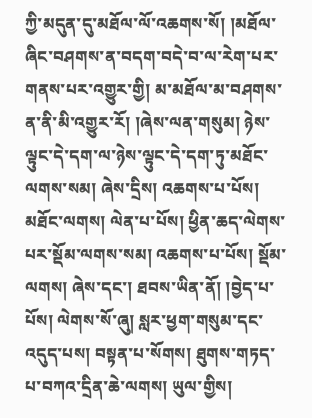ཀྱི་མདུན་དུ་མཐོལ་ལོ་འཆགས་སོ། །མཐོལ་ཞིང་བཤགས་ན་བདག་བདེ་བ་ལ་རེག་པར་གནས་པར་འགྱུར་གྱི། མ་མཐོལ་མ་བཤགས་ན་ནི་མི་འགྱུར་རོ། །ཞེས་ལན་གསུམ། ཉེས་ལྟུང་དེ་དག་ལ་ཉེས་ལྟུང་དེ་དག་ཏུ་མཐོང་ལགས་སམ། ཞེས་དྲིས། འཆགས་པ་པོས། མཐོང་ལགས། ལེན་པ་པོས། ཕྱིན་ཆད་ལེགས་པར་སྡོམ་ལགས་སམ། འཆགས་པ་པོས། སྡོམ་ལགས། ཞེས་དང་། ཐབས་ཡིན་ནོ། །བྱེད་པ་པོས། ལེགས་སོ་ཞུ། སླར་ཕྱག་གསུམ་དང་འདུད་པས། བསྟན་པ་སོགས། ཐུགས་གཏད་པ་བཀའ་དྲིན་ཆེ་ལགས། ཡུལ་གྱིས།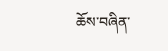ཆོས་བཞིན་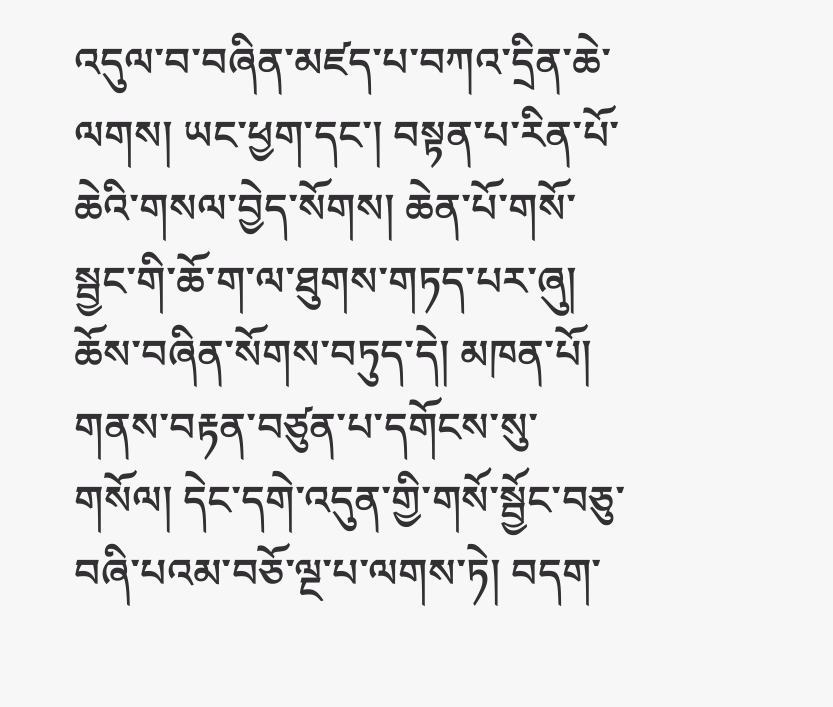འདུལ་བ་བཞིན་མཛད་པ་བཀའ་དྲིན་ཆེ་ལགས། ཡང་ཕྱག་དང་། བསྟན་པ་རིན་པོ་ཆེའི་གསལ་བྱེད་སོགས། ཆེན་པོ་གསོ་སྦྱང་གི་ཆོ་ག་ལ་ཐུགས་གཏད་པར་ཞུ། ཆོས་བཞིན་སོགས་བཏུད་དེ། མཁན་པོ། གནས་བརྟན་བཙུན་པ་དགོངས་སུ་གསོལ། དེང་དགེ་འདུན་གྱི་གསོ་སྦྱོང་བཅུ་བཞི་པའམ་བཅོ་ལྔ་པ་ལགས་ཏེ། བདག་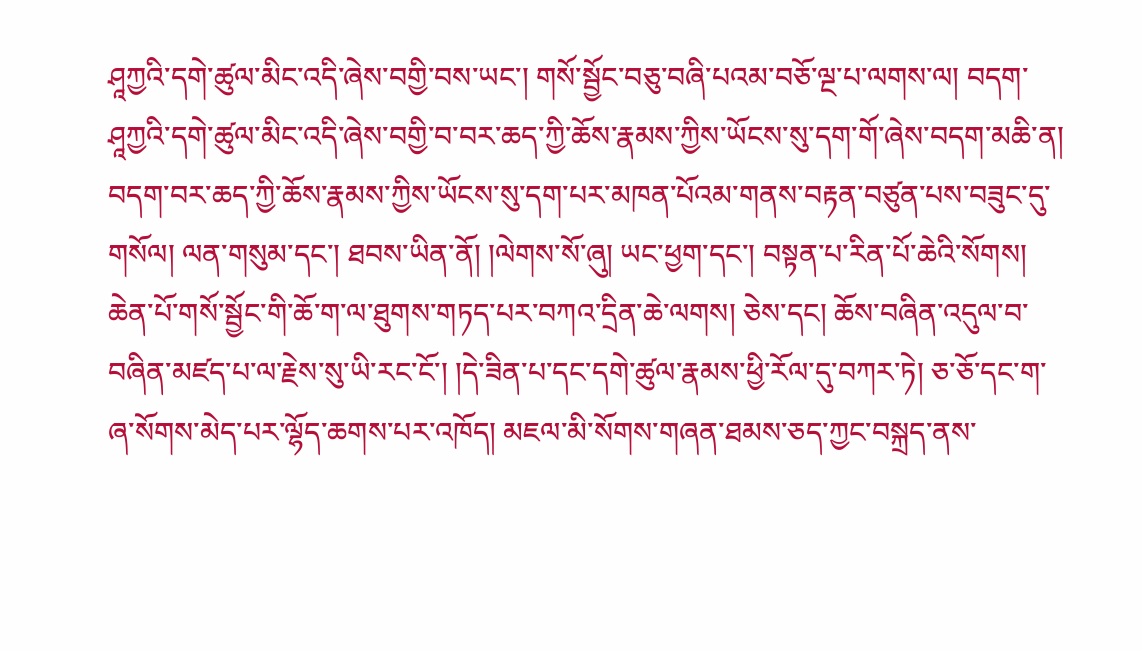ཤཱཀྱའི་དགེ་ཚུལ་མིང་འདི་ཞེས་བགྱི་བས་ཡང་། གསོ་སྦྱོང་བཅུ་བཞི་པའམ་བཅོ་ལྔ་པ་ལགས་ལ། བདག་ཤཱཀྱའི་དགེ་ཚུལ་མིང་འདི་ཞེས་བགྱི་བ་བར་ཆད་ཀྱི་ཆོས་རྣམས་ཀྱིས་ཡོངས་སུ་དག་གོ་ཞེས་བདག་མཆི་ན། བདག་བར་ཆད་ཀྱི་ཆོས་རྣམས་ཀྱིས་ཡོངས་སུ་དག་པར་མཁན་པོའམ་གནས་བརྟན་བཙུན་པས་བཟུང་དུ་གསོལ། ལན་གསུམ་དང་། ཐབས་ཡིན་ནོ། །ལེགས་སོ་ཞུ། ཡང་ཕྱག་དང་། བསྟན་པ་རིན་པོ་ཆེའི་སོགས། ཆེན་པོ་གསོ་སྦྱོང་གི་ཆོ་ག་ལ་ཐུགས་གཏད་པར་བཀའ་དྲིན་ཆེ་ལགས། ཅེས་དང། ཆོས་བཞིན་འདུལ་བ་བཞིན་མཛད་པ་ལ་རྗེས་སུ་ཡི་རང་ངོ་། །དེ་ཟིན་པ་དང་དགེ་ཚུལ་རྣམས་ཕྱི་རོལ་དུ་བཀར་ཏེ། ཅ་ཅོ་དང་ག་ཞ་སོགས་མེད་པར་ལྷོད་ཆགས་པར་འཁོད། མཇལ་མི་སོགས་གཞན་ཐམས་ཅད་ཀྱང་བསྐྲད་ནས་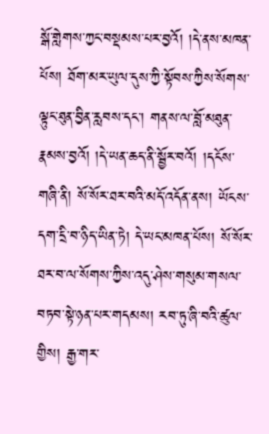སྒོ་གླེགས་ཀྱང་བསྡམས་པར་བྱའོ། །དེ་ནས་མཁན་པོས། ཐོག་མར་ཡུལ་དུས་ཀྱི་སྟོབས་ཀྱིས་སོགས་ལྟུང་ཐུན་བྱིན་རླབས་དང་། གནས་ལ་བློ་མཐུན་རྣམས་བྱའོ། །དེ་ཡན་ཆད་ནི་སྦྱོར་བའོ། །དངོས་གཞི་ནི། སོ་སོར་ཐར་བའི་མདོ་འདོན་ནས། ཡོངས་དག་དྲི་བ་ཉིད་ཡིན་ཏེ། དེ་ཡང་མཁན་པོས། སོ་སོར་ཐར་བ་ལ་སོགས་ཀྱིས་འདུ་ཤེས་གསུམ་གསལ་བཏབ་སྟེ་ཉན་པར་གདམས། རབ་ཏུ་ཞི་བའི་ཚུལ་གྱིས། རྒྱ་གར་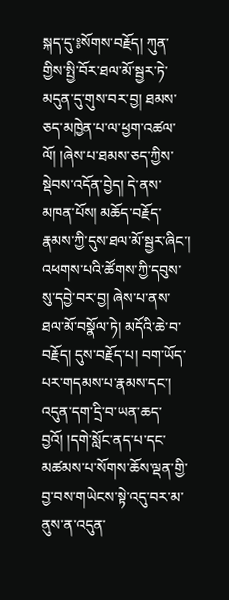སྐད་དུ་༔སོགས་བརྗོད། ཀུན་གྱིས་སྤྱི་བོར་ཐལ་མོ་སྦྱར་ཏེ་མདུན་དུ་གུས་བར་བྱ། ཐམས་ཅད་མཁྱེན་པ་ལ་ཕྱག་འཚལ་ལོ། །ཞེས་པ་ཐམས་ཅད་ཀྱིས་སྡེབས་འདོན་བྱེད། དེ་ནས་མཁན་པོས། མཆོད་བརྗོད་རྣམས་ཀྱི་དུས་ཐལ་མོ་སྦྱར་ཞིང་། འཕགས་པའི་ཚོགས་ཀྱི་དབུས་སུ་དབྱེ་བར་བྱ། ཞེས་པ་ནས་ཐལ་མོ་བསྣོལ་ཏེ། མདོའི་ཆེ་བ་བརྗོད། དུས་བརྗོད་པ། བག་ཡོད་པར་གདམས་པ་རྣམས་དང་། འདུན་དག་དྲི་བ་ཡན་ཆད་བྱའོ། །དགེ་སློང་ནད་པ་དང་མཚམས་པ་སོགས་ཆོས་ལྡན་གྱི་བྱ་བས་གཡེངས་སྟེ་འདུ་བར་མ་ནུས་ན་འདུན་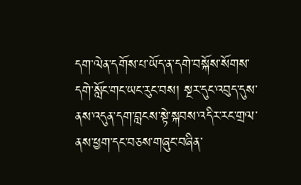དག་ལེན་དགོས་པ་ཡོད་ན་དགེ་བསྐོས་སོགས་དགེ་སློང་གང་ཡང་རུང་བས། སྔར་དུང་འབུད་དུས་ནས་འདུན་དག་བླངས་སྟེ་སྐབས་འདིར་རང་གྲལ་ནས་ཕྱག་དང་བཅས་གཞུང་བཞིན་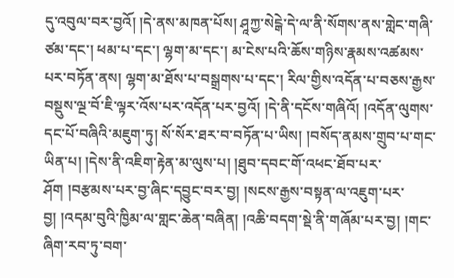དུ་འབུལ་བར་བྱའོ། །དེ་ནས་མཁན་པོས། ཤཱཀྱ་སེངྒེ་དེ་ལ་ནི་སོགས་ནས་གླེང་གཞི་ཙམ་དང་། ཕམ་པ་དང་། ལྷག་མ་དང་། མ་ངེས་པའི་ཆོས་གཉིས་རྣམས་འཚམས་པར་བཏོན་ནས། ལྷག་མ་ཐོས་པ་བསྒྲགས་པ་དང་། རིལ་གྱིས་འདོན་པ་བཅས་རྒྱས་བསྡུས་ལྔ་བོ་ཇི་ལྟར་འོས་པར་འདོན་པར་བྱའོ། །དེ་ནི་དངོས་གཞིའོ། །འདོན་ལུགས་དང་པོ་བཞིའི་མཇུག་ཏུ། སོ་སོར་ཐར་བ་བཏོན་པ་ཡིས། །བསོད་ནམས་གྲུབ་པ་གང་ཡིན་པ། །དེས་ནི་འཇིག་རྟེན་མ་ལུས་པ། །ཐུབ་དབང་གོ་འཕང་ཐོབ་པར་ཤོག །བརྩམས་པར་བྱ་ཞིང་དབྱུང་བར་བྱ། །སངས་རྒྱས་བསྟན་ལ་འཇུག་པར་བྱ། །འདམ་བུའི་ཁྱིམ་ལ་གླང་ཆེན་བཞིན། །འཆི་བདག་སྡེ་ནི་གཞོམ་པར་བྱ། །གང་ཞིག་རབ་ཏུ་བག་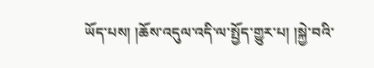ཡོད་པས། །ཆོས་འདུལ་འདི་ལ་སྤྱོད་གྱུར་པ། །སྐྱེ་བའི་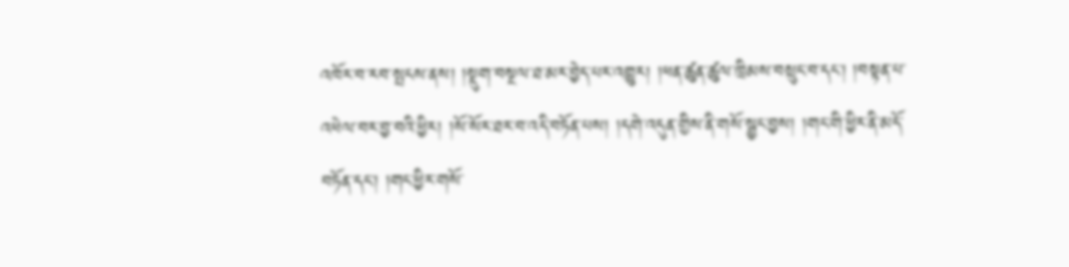འཁོར་བ་རབ་སྤངས་ནས། །སྡུག་བསྔལ་ཐ་མར་བྱེད་པར་འགྱུར། །ཕན་ཚུན་ཚུལ་ཁྲིམས་བསྲུང་བ་དང་། །བསྟན་པ་འཕེལ་བར་བྱ་བའི་ཕྱིར། །སོ་སོར་ཐར་བ་འདི་བཏོན་པས། །དགེ་འདུན་གྱིས་ནི་གསོ་སྦྱང་བྱས། །གང་གི་ཕྱིར་ནི་མདོ་བཏོན་དང་། །གང་ཕྱིར་གསོ་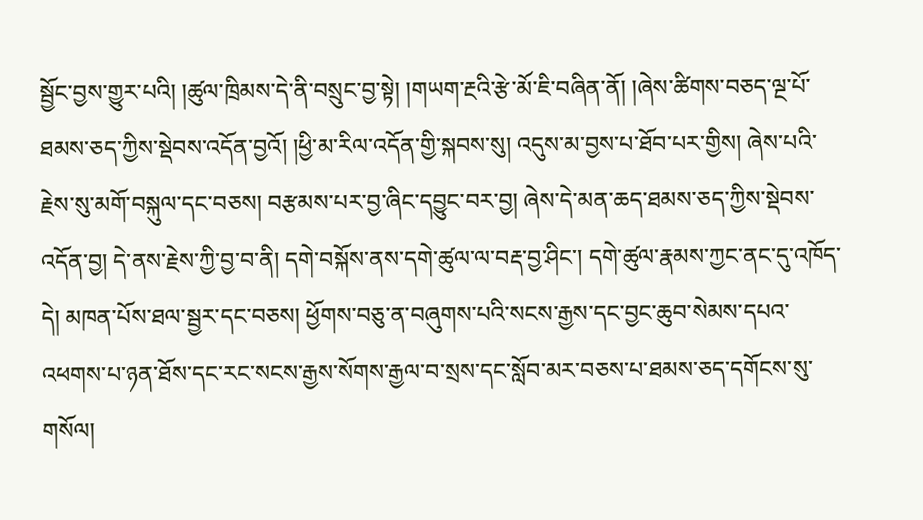སྦྱོང་བྱས་གྱུར་པའི། །ཚུལ་ཁྲིམས་དེ་ནི་བསྲུང་བྱ་སྟེ། །གཡག་རྔའི་རྩེ་མོ་ཇི་བཞིན་ནོ། །ཞེས་ཚིགས་བཅད་ལྔ་པོ་ཐམས་ཅད་ཀྱིས་སྡེབས་འདོན་བྱའོ། །ཕྱི་མ་རིལ་འདོན་གྱི་སྐབས་སུ། འདུས་མ་བྱས་པ་ཐོབ་པར་གྱིས། ཞེས་པའི་རྗེས་སུ་མགོ་བསྐུལ་དང་བཅས། བརྩམས་པར་བྱ་ཞིང་དབྱུང་བར་བྱ། ཞེས་དེ་མན་ཆད་ཐམས་ཅད་ཀྱིས་སྡེབས་འདོན་བྱ། དེ་ནས་རྗེས་ཀྱི་བྱ་བ་ནི། དགེ་བསྐོས་ནས་དགེ་ཚུལ་ལ་བརྡ་བྱ་ཤིང་། དགེ་ཚུལ་རྣམས་ཀྱང་ནང་དུ་འཁོད་དེ། མཁན་པོས་ཐལ་སྦྱར་དང་བཅས། ཕྱོགས་བཅུ་ན་བཞུགས་པའི་སངས་རྒྱས་དང་བྱང་ཆུབ་སེམས་དཔའ་འཕགས་པ་ཉན་ཐོས་དང་རང་སངས་རྒྱས་སོགས་རྒྱལ་བ་སྲས་དང་སློབ་མར་བཅས་པ་ཐམས་ཅད་དགོངས་སུ་གསོལ།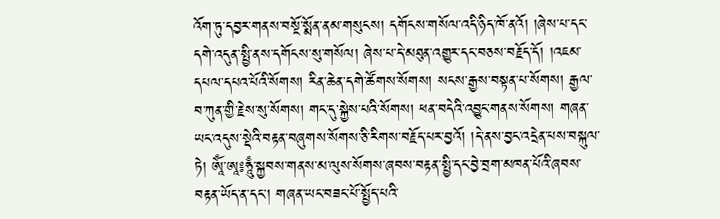འོག་ཏུ་དབྱར་གནས་བསྔོ་སྨོན་ནམ་གསུངས། དགོངས་གསོལ་འདི་ཉིད་ཁོ་ནའོ། །ཞེས་པ་དང་དགེ་འདུན་སྤྱི་ནས་དགོངས་སུ་གསོལ། ཞེས་པ་དེ་མཐུན་འགྱུར་དང་བཅས་བརྗོད་དོ། །འཇམ་དཔལ་དཔའ་པོའི་སོགས། རིན་ཆེན་དགེ་ཚོགས་སོགས། སངས་རྒྱས་བསྟན་པ་སོགས། རྒྱལ་བ་ཀུན་གྱི་རྗེས་སུ་སོགས། གང་དུ་སྐྱེས་པའི་སོགས། ཕན་བདེའི་འབྱུང་གནས་སོགས། གཞན་ཡང་འདུས་སྡེའི་བརྟན་བཞུགས་སོགས་ཅི་རིགས་བརྗོད་པར་བྱའོ། །དེ་ནས་བྱང་འདྲེན་པས་བསྐུལ་ཏེ། ཨཱོཾ་ཨཱ༔ཧཱུྃ་སྐྱབས་གནས་མ་ལུས་སོགས་ཞབས་བརྟན་སྤྱི་དང་བྱེ་བྲག་མཁན་པོའི་ཞབས་བརྟན་ཡོད་ན་དང་། གཞན་ཡང་བཟང་པོ་སྤྱོད་པའི་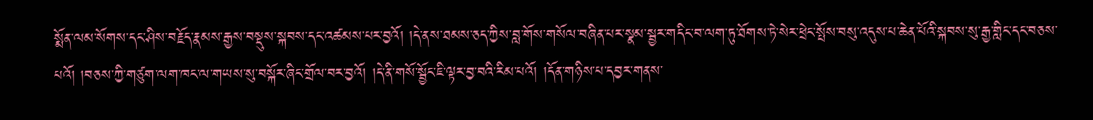སྨོན་ལམ་སོགས་དང་ཤིས་བརྗོད་རྣམས་རྒྱས་བསྡུས་སྐབས་དང་འཚམས་པར་བྱའོ། །དེ་ནས་ཐམས་ཅད་ཀྱིས་བླ་གོས་གསོལ་བཞིན་པར་སྣམ་སྦྱར་གདིང་བ་ལག་ཏུ་ཐོགས་ཏེ་སེར་ཕྲེང་སྤོས་བསུ་འདུས་པ་ཆེན་པོའི་སྐབས་སུ་རྒྱ་གླིང་དང་བཅས་པའོ། །བཅས་ཀྱི་གཙུག་ལག་ཁང་ལ་གཡས་སུ་བསྐོར་ཞིང་གྲོལ་བར་བྱའོ། །དེ་ནི་གསོ་སྦྱོང་ཇི་ལྟར་བྱ་བའི་རིམ་པའོ། །དོན་གཉིས་པ་དབྱར་གནས་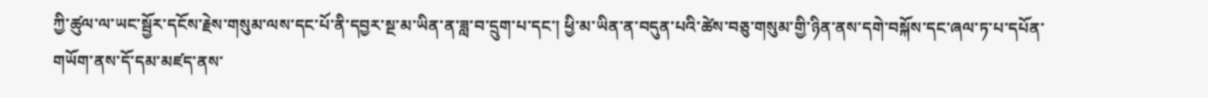ཀྱི་ཚུལ་ལ་ཡང་སྦྱོར་དངོས་རྗེས་གསུམ་ལས་དང་པོ་ནི་དབྱར་སྔ་མ་ཡིན་ན་ཟླ་བ་དྲུག་པ་དང་། ཕྱི་མ་ཡིན་ན་བདུན་པའི་ཚེས་བཅུ་གསུམ་གྱི་ཉིན་ནས་དགེ་བསྐོས་དང་ཞལ་ཏ་པ་དཔོན་གཡོག་ནས་དོ་དམ་མཛད་ནས་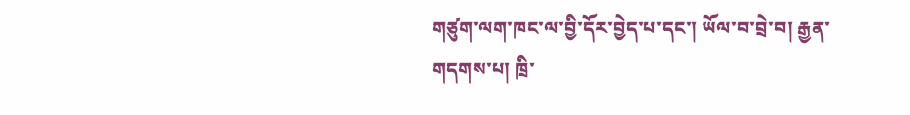གཙུག་ལག་ཁང་ལ་བྱི་དོར་བྱེད་པ་དང་། ཡོལ་བ་བྲེ་བ། རྒྱན་གདགས་པ། ཁྲི་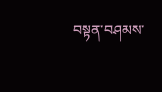བསྟན་བཤམས་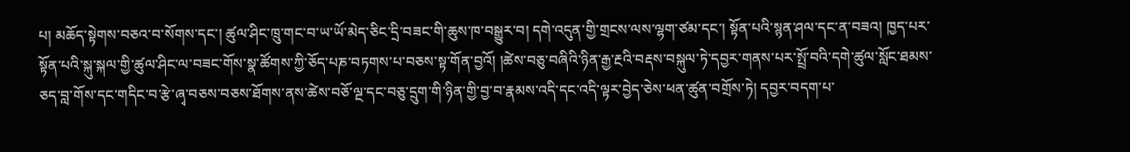པ། མཆོད་སྟེགས་བཅའ་བ་སོགས་དང་། ཚུལ་ཤིང་ཁྲུ་གང་བ་ཡ་ཡོ་མེད་ཅིང་དྲི་བཟང་གི་ཆུས་ཁ་བསྒྱུར་བ། དགེ་འདུན་གྱི་གྲངས་ལས་ལྷག་ཙམ་དང་། སྟོན་པའི་སྙན་ཤལ་དང་ན་བཟའ། ཁྱད་པར་སྟོན་པའི་སྐུ་སྐལ་གྱི་ཚུལ་ཤིང་ལ་བཟང་གོས་སྣ་ཚོགས་ཀྱི་ཅོད་པཎ་བཏགས་པ་བཅས་སྟ་གོན་བྱའོ། །ཚེས་བཅུ་བཞིའི་ཉིན་རྒྱ་རྔའི་བརྡས་བསྐུལ་ཏེ་དབྱར་གནས་པར་སྤྲོ་བའི་དགེ་ཚུལ་སློང་ཐམས་ཅད་བླ་གོས་དང་གདིང་བ་རྩེ་ཞྭ་བཅས་བཅས་ཐོགས་ནས་ཚེས་བཅོ་ལྔ་དང་བཅུ་དྲུག་གི་ཉིན་གྱི་བྱ་བ་རྣམས་འདི་དང་འདི་ལྟར་བྱེད་ཅེས་ཕན་ཚུན་བགྲོས་ཏེ། དབྱར་བདག་པ་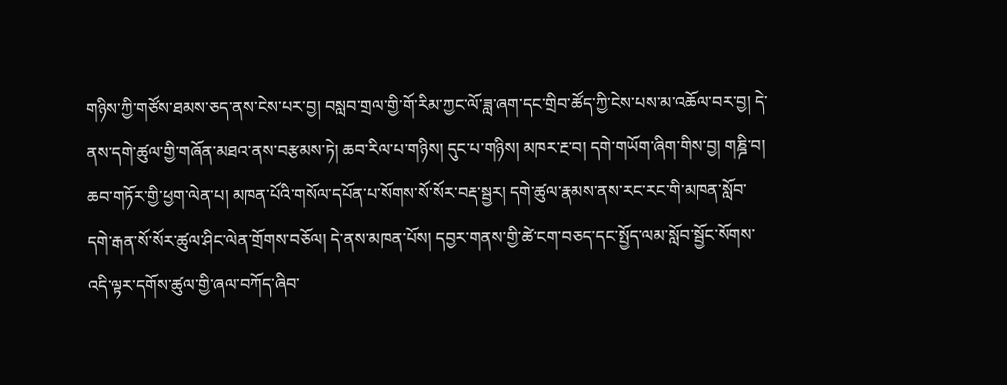གཉིས་ཀྱི་གཙོས་ཐམས་ཅད་ནས་ངེས་པར་བྱ། བསླབ་གྲལ་གྱི་གོ་རིམ་ཀྱང་ལོ་ཟླ་ཞག་དང་གྲིབ་ཚོད་ཀྱི་ངེས་པས་མ་འཆོལ་བར་བྱ། དེ་ནས་དགེ་ཚུལ་གྱི་གཞོན་མཐའ་ནས་བརྩམས་ཏེ། ཆབ་རིལ་པ་གཉིས། དུང་པ་གཉིས། མཁར་རྔ་བ། དགེ་གཡོག་ཞིག་གིས་བྱ། གཎྜི་བ། ཆབ་གཏོར་གྱི་ཕྱག་ལེན་པ། མཁན་པོའི་གསོལ་དཔོན་པ་སོགས་སོ་སོར་བརྡ་སྦྱར། དགེ་ཚུལ་རྣམས་ནས་རང་རང་གི་མཁན་སློབ་དགེ་རྒན་སོ་སོར་ཚུལ་ཤིང་ལེན་གྲོགས་བཅོལ། དེ་ནས་མཁན་པོས། དབྱར་གནས་གྱི་ཚེ་ངག་བཅད་དང་སྤྱོད་ལམ་སློབ་སྦྱོང་སོགས་འདི་ལྟར་དགོས་ཚུལ་གྱི་ཞལ་བཀོད་ཞིབ་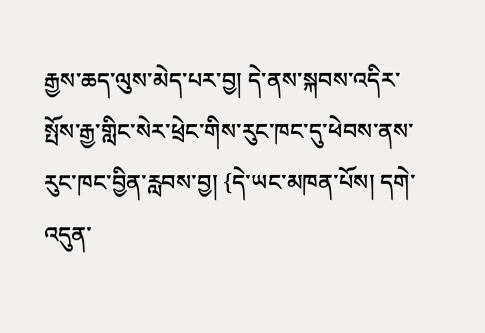རྒྱས་ཆད་ལུས་མེད་པར་བྱ། དེ་ནས་སྐབས་འདིར་སྤོས་རྒྱ་གླིང་སེར་ཕྲེང་གིས་རུང་ཁང་དུ་ཕེབས་ནས་རུང་ཁང་བྱིན་རླབས་བྱ། {དེ་ཡང་མཁན་པོས། དགེ་འདུན་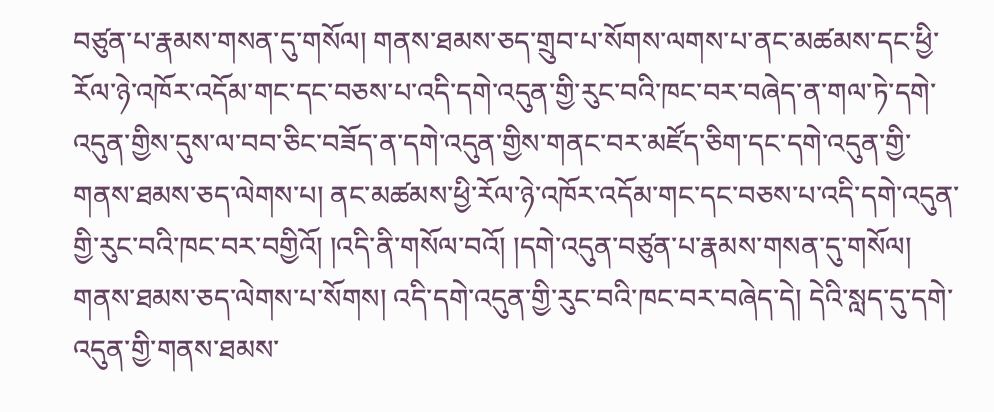བཙུན་པ་རྣམས་གསན་དུ་གསོལ། གནས་ཐམས་ཅད་གྲུབ་པ་སོགས་ལགས་པ་ནང་མཚམས་དང་ཕྱི་རོལ་ཉེ་འཁོར་འདོམ་གང་དང་བཅས་པ་འདི་དགེ་འདུན་གྱི་རུང་བའི་ཁང་བར་བཞེད་ན་གལ་ཏེ་དགེ་འདུན་གྱིས་དུས་ལ་བབ་ཅིང་བཟོད་ན་དགེ་འདུན་གྱིས་གནང་བར་མཛོད་ཅིག་དང་དགེ་འདུན་གྱི་གནས་ཐམས་ཅད་ལེགས་པ། ནང་མཚམས་ཕྱི་རོལ་ཉེ་འཁོར་འདོམ་གང་དང་བཅས་པ་འདི་དགེ་འདུན་གྱི་རུང་བའི་ཁང་བར་བགྱིའོ། །འདི་ནི་གསོལ་བའོ། །དགེ་འདུན་བཙུན་པ་རྣམས་གསན་དུ་གསོལ། གནས་ཐམས་ཅད་ལེགས་པ་སོགས། འདི་དགེ་འདུན་གྱི་རུང་བའི་ཁང་བར་བཞེད་དེ། དེའི་སླད་དུ་དགེ་འདུན་གྱི་གནས་ཐམས་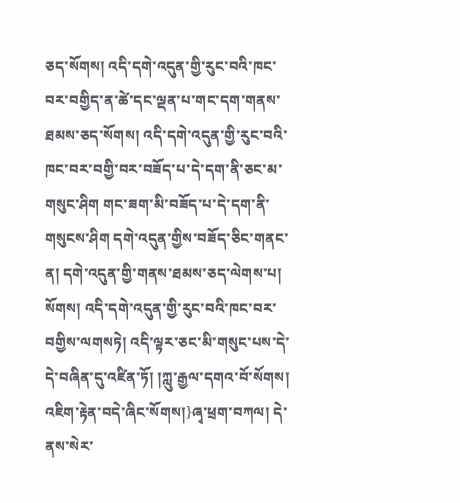ཅད་སོགས། འདི་དགེ་འདུན་གྱི་རུང་བའི་ཁང་བར་བགྱིད་ན་ཚེ་དང་ལྡན་པ་གང་དག་གནས་ཐམས་ཅད་སོགས། འདི་དགེ་འདུན་གྱི་རུང་བའི་ཁང་བར་བགྱི་བར་བཟོད་པ་དེ་དག་ནི་ཅང་མ་གསུང་ཤིག གང་ཟག་མི་བཟོད་པ་དེ་དག་ནི་གསུངས་ཤིག དགེ་འདུན་གྱིས་བཟོད་ཅིང་གནང་ན། དགེ་འདུན་གྱི་གནས་ཐམས་ཅད་ལེགས་པ། སོགས། འདི་དགེ་འདུན་གྱི་རུང་བའི་ཁང་བར་བགྱིས་ལགསཏེ། འདི་ལྟར་ཅང་མི་གསུང་པས་དེ་དེ་བཞིན་དུ་འཛིན་ཏོ། །ཀླུ་རྒྱལ་དགའ་བོ་སོགས། འཇིག་རྟེན་བདེ་ཞིང་སོགས།}ཞྭ་ཕྲག་བཀལ། དེ་ནས་སེར་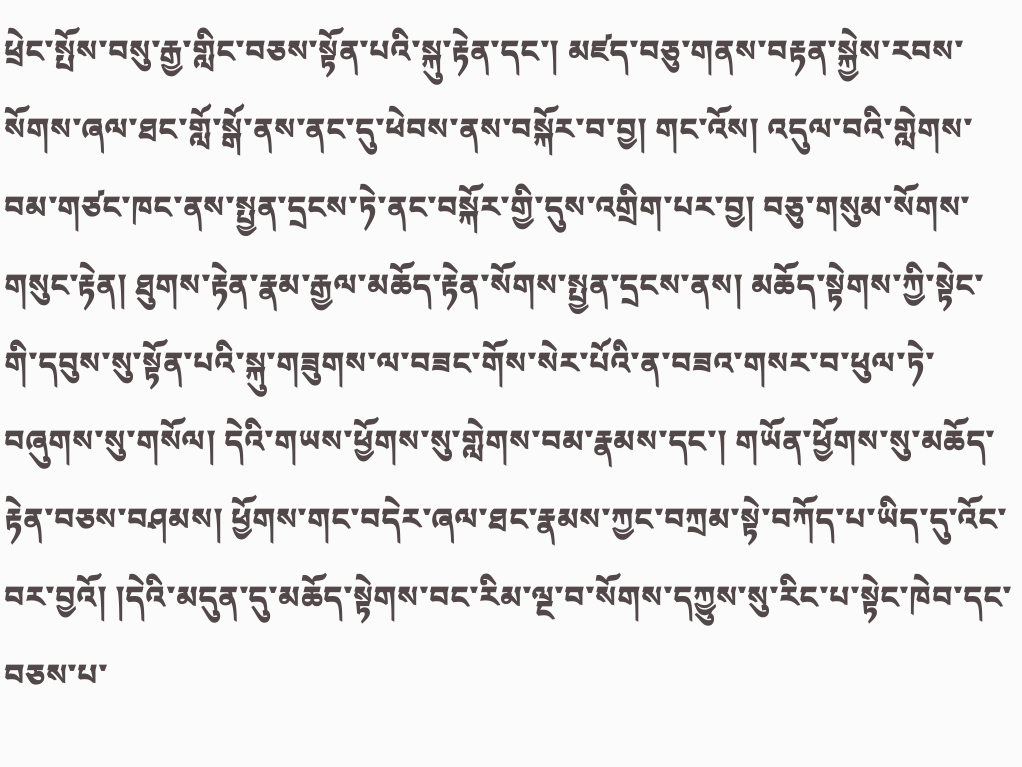ཕྲེང་སྤོས་བསུ་རྒྱ་གླིང་བཅས་སྟོན་པའི་སྐུ་རྟེན་དང་། མཛད་བཅུ་གནས་བརྟན་སྐྱེས་རབས་སོགས་ཞལ་ཐང་གློ་སྒོ་ནས་ནང་དུ་ཕེབས་ནས་བསྐོར་བ་བྱ། གང་འོས། འདུལ་བའི་གླེགས་བམ་གཙང་ཁང་ནས་སྤྱན་དྲངས་ཏེ་ནང་བསྐོར་གྱི་དུས་འགྲིག་པར་བྱ། བཅུ་གསུམ་སོགས་གསུང་རྟེན། ཐུགས་རྟེན་རྣམ་རྒྱལ་མཆོད་རྟེན་སོགས་སྤྱན་དྲངས་ནས། མཆོད་སྟེགས་ཀྱི་སྟེང་གི་དབུས་སུ་སྟོན་པའི་སྐུ་གཟུགས་ལ་བཟང་གོས་སེར་པོའི་ན་བཟའ་གསར་བ་ཕུལ་ཏེ་བཞུགས་སུ་གསོལ། དེའི་གཡས་ཕྱོགས་སུ་གླེགས་བམ་རྣམས་དང་། གཡོན་ཕྱོགས་སུ་མཆོད་རྟེན་བཅས་བཤམས། ཕྱོགས་གང་བདེར་ཞལ་ཐང་རྣམས་ཀྱང་བཀྲམ་སྟེ་བཀོད་པ་ཡིད་དུ་འོང་བར་བྱའོ། །དེའི་མདུན་དུ་མཆོད་སྟེགས་བང་རིམ་ལྔ་བ་སོགས་དཀྱུས་སུ་རིང་པ་སྟེང་ཁེབ་དང་བཅས་པ་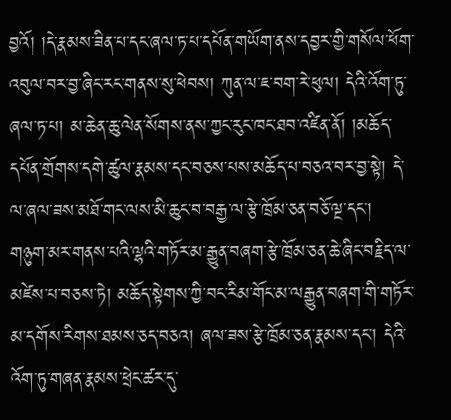བྱའོ། །དེ་རྣམས་ཟིན་པ་དང་ཞལ་ཏ་པ་དཔོན་གཡོག་ནས་དབྱར་གྱི་གསོལ་ཕོག་འབུལ་བར་བྱ་ཞིང་རང་གནས་སུ་ཕེབས། ཀུན་ལ་ཇ་བག་རེ་ཕུལ། དེའི་འོག་ཏུ་ཞལ་ཏ་པ། མ་ཆེན་ཆུ་ལེན་སོགས་ནས་ཀྱང་རུང་ཁང་ཐབ་འཛིན་ནོ། །མཆོད་དཔོན་གྲོགས་དགེ་ཚུལ་རྣམས་དང་བཅས་པས་མཆོད་པ་བཅའ་བར་བྱ་སྟེ། དེ་ལ་ཞལ་ཟས་མཐོ་གང་ལས་མི་ཆུང་བ་བརྒྱ་ལ་རྩེ་ཁྲོམ་ཅན་བཅོ་ལྔ་དང་། གཉུག་མར་གནས་པའི་ལྷའི་གཏོར་མ་རྒྱུན་བཞག་རྩེ་ཁྲོམ་ཅན་ཆེ་ཞིང་བརྗིད་ལ་མཛེས་པ་བཅས་ཏེ། མཆོད་སྟེགས་ཀྱི་བང་རིམ་གོང་མ་ལརྒྱུན་བཞག་གི་གཏོར་མ་དགོས་རིགས་ཐམས་ཅད་བཅའ། ཞལ་ཟས་རྩེ་ཁྲོམ་ཅན་རྣམས་དང་། དེའི་འོག་ཏུ་གཞན་རྣམས་ཕྲེང་ཚར་དུ་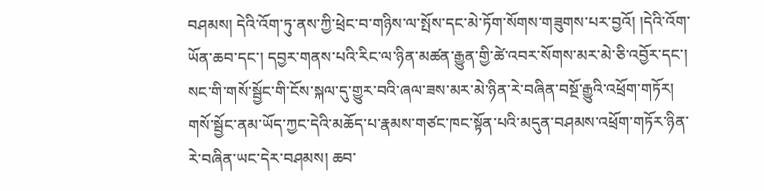བཤམས། དེའི་འོག་ཏུ་ནས་ཀྱི་ཕྲེང་བ་གཉིས་ལ་སྤོས་དང་མེ་ཏོག་སོགས་གཟུགས་པར་བྱའོ། །དེའི་འོག་ཡོན་ཆབ་དང་། དབྱར་གནས་པའི་རིང་ལ་ཉིན་མཚན་རྒྱུན་གྱི་ཚེ་འབར་སོགས་མར་མེ་ཅི་འབྱོར་དང་། སང་གི་གསོ་སྦྱོང་གི་ངོས་སྐལ་དུ་གྱུར་བའི་ཞལ་ཟས་མར་མེ་ཉིན་རེ་བཞིན་བསྔོ་རྒྱུའི་འཕྲོག་གཏོར། གསོ་སྦྱོང་ནམ་ཡོད་ཀྱང་དེའི་མཆོད་པ་རྣམས་གཙང་ཁང་སྟོན་པའི་མདུན་བཤམས་འཕྲོག་གཏོར་ཉིན་རེ་བཞིན་ཡང་དེར་བཤམས། ཆབ་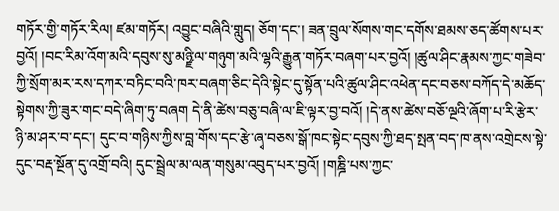གཏོར་གྱི་གཏོར་རིལ། ཛམ་གཏོར། འབྱུང་བཞིའི་གླུད། ཅོག་དང་། ཟན་བྲུལ་སོགས་གང་དགོས་ཐམས་ཅད་ཚོགས་པར་བྱའོ། །བང་རིམ་འོག་མའི་དབུས་སུ་མཉྫི་ལ་གཉུག་མའི་ལྷའི་རྒྱུན་གཏོར་བཞག་པར་བྱའོ། །ཚུལ་ཤིང་རྣམས་ཀྱང་གཟེབ་ཀྱི་སྲོག་མར་རས་དཀར་བཏིང་བའི་ཁར་བཞག་ཅིང་དེའི་སྟེང་དུ་སྟོན་པའི་ཚུལ་ཤིང་འཕེན་དང་བཅས་བཀོད་དེ་མཆོད་སྟེགས་ཀྱི་ཟུར་གང་བདེ་ཞིག་ཏུ་བཞག དེ་ནི་ཚེས་བཅུ་བཞི་ལ་ཇི་ལྟར་བྱ་བའོ། །དེ་ནས་ཚེས་བཅོ་ལྔའི་ཞོག་པ་རི་རྩེར་ཉི་མ་ཤར་བ་དང་། དུང་བ་གཉིས་ཀྱིས་བླ་གོས་དང་རྩེ་ཞྭ་བཅས་སྒོ་ཁང་སྟེང་དབུས་ཀྱི་ཐད་སྤན་བད་ཁ་ནས་འགྲེངས་སྟེ་དུང་བརྡ་སྔོན་དུ་འགྲོ་བའི། དུང་སྦྲེལ་མ་ལན་གསུམ་འབུད་པར་བྱའོ། །གཎྜི་པས་ཀྱང་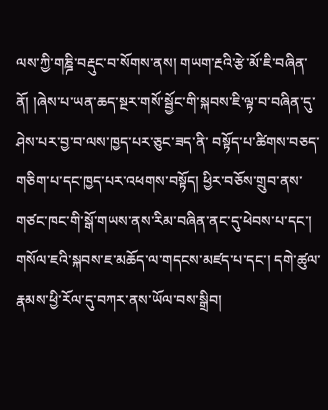ལས་ཀྱི་གཎྜི་བརྡུང་བ་སོགས་ནས། གཡག་རྔའི་རྩེ་མོ་ཇི་བཞིན་ནོ། །ཞེས་པ་ཡན་ཆད་སྔར་གསོ་སྦྱོང་གི་སྐབས་ཇི་ལྟ་བ་བཞིན་དུ་ཤེས་པར་བྱ་བ་ལས་ཁྱད་པར་ཅུང་ཟད་ནི་ བསྟོད་པ་ཚིགས་བཅད་གཅིག་པ་དང་ཁྱད་པར་འཕགས་བསྟོད། ཕྱིར་བཅོས་གྲུབ་ནས་གཙང་ཁང་གི་སྒོ་གཡས་ནས་རིམ་བཞིན་ནང་དུ་ཕེབས་པ་དང་། གསོལ་ཇའི་སྐབས་ཇ་མཆོད་ལ་གདངས་མཛད་པ་དང་། དགེ་ཚུལ་རྣམས་ཕྱི་རོལ་དུ་བཀར་ནས་ཡོལ་བས་སྒྲིབ།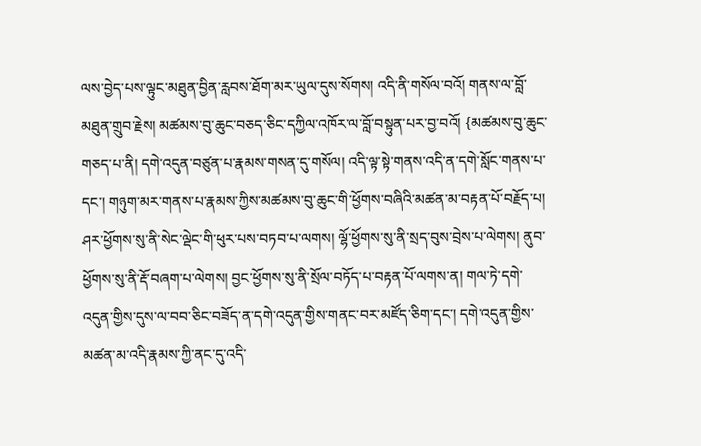ལས་བྱེད་པས་ལྟུང་མཐུན་བྱིན་རླབས་ཐོག་མར་ཡུལ་དུས་སོགས། འདི་ནི་གསོལ་བའོ། གནས་ལ་བློ་མཐུན་གྲུབ་རྗེས། མཚམས་བུ་ཆུང་བཅད་ཅིང་དཀྱིལ་འཁོར་ལ་བློ་བསྟུན་པར་བྱ་བའོ། {མཚམས་བུ་ཆུང་གཅད་པ་ནི། དགེ་འདུན་བཙུན་པ་རྣམས་གསན་དུ་གསོལ། འདི་ལྟ་སྟེ་གནས་འདི་ན་དགེ་སློང་གནས་པ་དང་། གཉུག་མར་གནས་པ་རྣམས་ཀྱིས་མཚམས་བུ་ཆུང་གི་ཕྱོགས་བཞིའི་མཚན་མ་བརྟན་པོ་བརྗོད་པ། ཤར་ཕྱོགས་སུ་ནི་སེང་ལྡེང་གི་ཕུར་པས་བཏབ་པ་ལགས། ལྷོ་ཕྱོགས་སུ་ནི་སྲད་བུས་བྲེས་པ་ལེགས། ནུབ་ཕྱོགས་སུ་ནི་རྡོ་བཞག་པ་ལེགས། བྱང་ཕྱོགས་སུ་ནི་སྲོལ་བཏོད་པ་བརྟན་པོ་ལགས་ན། གལ་ཏེ་དགེ་འདུན་གྱིས་དུས་ལ་བབ་ཅིང་བཟོད་ན་དགེ་འདུན་གྱིས་གནང་བར་མཛོད་ཅིག་དང་། དགེ་འདུན་གྱིས་མཚན་མ་འདི་རྣམས་ཀྱི་ནང་དུ་འདི་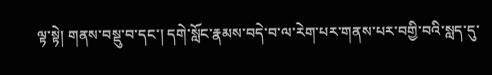ལྟ་སྟེ། གནས་བསྡུ་བ་དང་། དགེ་སློང་རྣམས་བདེ་བ་ལ་རེག་པར་གནས་པར་བགྱི་བའི་སླད་དུ་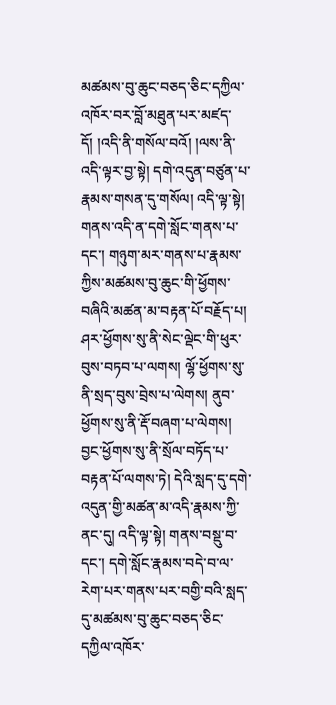མཚམས་བུ་ཆུང་བཅད་ཅིང་དཀྱིལ་འཁོར་བར་བློ་མཐུན་པར་མཛད་དོ། །འདི་ནི་གསོལ་བའོ། །ལས་ནི་འདི་ལྟར་བྱ་སྟེ། དགེ་འདུན་བཙུན་པ་རྣམས་གསན་དུ་གསོལ། འདི་ལྟ་སྟེ། གནས་འདི་ན་དགེ་སློང་གནས་པ་དང་། གཉུག་མར་གནས་པ་རྣམས་ཀྱིས་མཚམས་བུ་ཆུང་གི་ཕྱོགས་བཞིའི་མཚན་མ་བརྟན་པོ་བརྗོད་པ། ཤར་ཕྱོགས་སུ་ནི་སེང་ལྡེང་གི་ཕུར་བུས་བཏབ་པ་ལགས། ལྷོ་ཕྱོགས་སུ་ནི་སྲད་བུས་བྲེས་པ་ལེགས། ནུབ་ཕྱོགས་སུ་ནི་རྡོ་བཞག་པ་ལེགས། བྱང་ཕྱོགས་སུ་ནི་སྲོལ་བཏོད་པ་བརྟན་པོ་ལགས་ཏེ། དེའི་སླད་དུ་དགེ་འདུན་གྱི་མཚན་མ་འདི་རྣམས་ཀྱི་ནང་དུ། འདི་ལྟ་སྟེ། གནས་བསྡུ་བ་དང་། དགེ་སློང་རྣམས་བདེ་བ་ལ་རེག་པར་གནས་པར་བགྱི་བའི་སླད་དུ་མཚམས་བུ་ཆུང་བཅད་ཅིང་དཀྱིལ་འཁོར་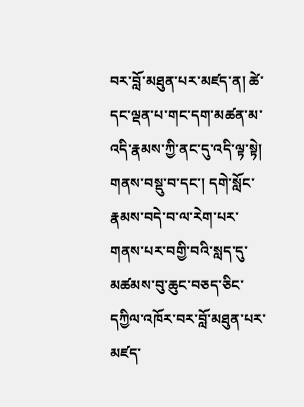བར་བློ་མཐུན་པར་མཛད་ན། ཚེ་དང་ལྡན་པ་གང་དག་མཚན་མ་འདི་རྣམས་ཀྱི་ནང་དུ་འདི་ལྟ་སྟེ། གནས་བསྡུ་བ་དང་། དགེ་སློང་རྣམས་བདེ་བ་ལ་རེག་པར་གནས་པར་བགྱི་བའི་སླད་དུ་མཚམས་བུ་ཆུང་བཅད་ཅིང་དཀྱིལ་འཁོར་བར་བློ་མཐུན་པར་མཛད་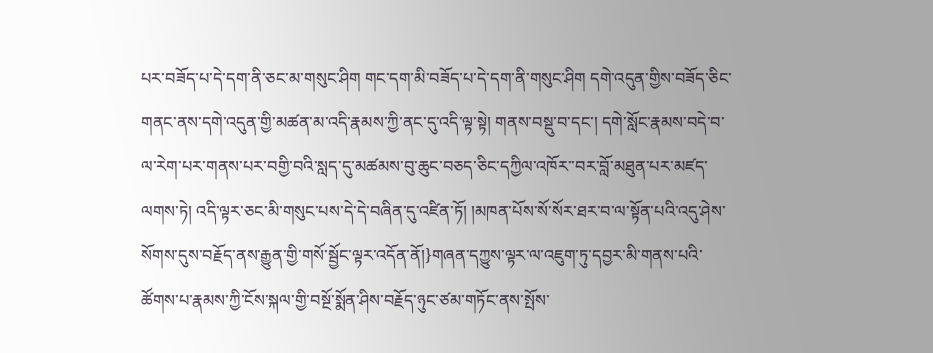པར་བཟོད་པ་དེ་དག་ནི་ཅང་མ་གསུང་ཤིག གང་དག་མི་བཟོད་པ་དེ་དག་ནི་གསུང་ཤིག དགེ་འདུན་གྱིས་བཟོད་ཅིང་གནང་ནས་དགེ་འདུན་གྱི་མཚན་མ་འདི་རྣམས་ཀྱི་ནང་དུ་འདི་ལྟ་སྟེ། གནས་བསྡུ་བ་དང་། དགེ་སློང་རྣམས་བདེ་བ་ལ་རེག་པར་གནས་པར་བགྱི་བའི་སླད་དུ་མཚམས་བུ་ཆུང་བཅད་ཅིང་དཀྱིལ་འཁོར་་བར་བློ་མཐུན་པར་མཛད་ལགས་ཏེ། འདི་ལྟར་ཅང་མི་གསུང་པས་དེ་དེ་བཞིན་དུ་འཛིན་ཏོ། །མཁན་པོས་སོ་སོར་ཐར་བ་ལ་སྟོན་པའི་འདུ་ཤེས་སོགས་དུས་བརྗོད་ནས་རྒྱུན་གྱི་གསོ་སྦྱོང་ལྟར་འདོན་ནོ།}གཞན་དཀྱུས་ལྟར་ལ་འཇུག་ཏུ་དབྱར་མི་གནས་པའི་ཚོགས་པ་རྣམས་ཀྱི་ངོས་སྐལ་གྱི་བསྔོ་སྨོན་ཤིས་བརྗོད་ཉུང་ཙམ་གཏོང་ནས་སྤོས་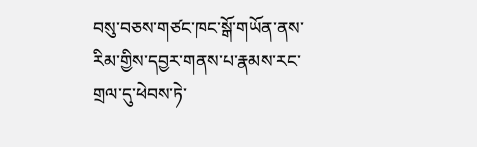བསུ་བཅས་གཙང་ཁང་སྒོ་གཡོན་ནས་རིམ་གྱིས་དབྱར་གནས་པ་རྣམས་རང་གྲལ་དུ་ཕེབས་ཏེ་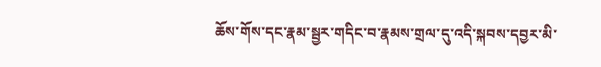ཆོས་གོས་དང་རྣམ་སྦྱར་གདིང་བ་རྣམས་གྲལ་དུ་འདི་སྐབས་དབྱར་མི་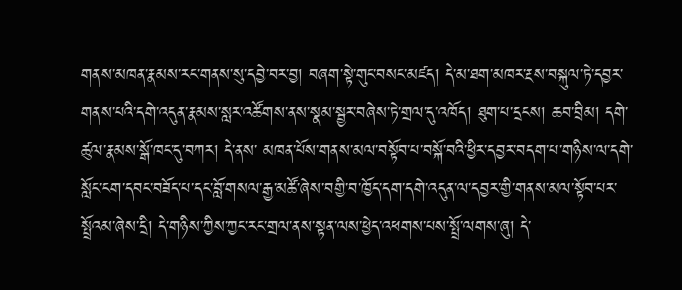གནས་མཁན་རྣམས་རང་གནས་སུ་དབྱེ་བར་བྱ། བཞག་སྟེ་གུང་བསང་མཛད། དེ་མ་ཐག་མཁར་རྔས་བསྐུལ་ཏེ་དབྱར་གནས་པའི་དགེ་འདུན་རྣམས་སླར་འཚོགས་ནས་སྣམ་སྦྱར་བཞེས་ཏེ་གྲལ་དུ་འཁོད། ཐུག་པ་དྲངས། ཆབ་བྲིམ། དགེ་ཚུལ་རྣམས་སྒོ་ཁང་དུ་བཀར། དེ་ནས་ མཁན་པོས་གནས་མལ་བསྟོབ་པ་བསྐོ་བའི་ཕྱིར་དབྱར་བདག་པ་གཉིས་ལ་དགེ་སློང་ངག་དབང་བཟོད་པ་དང་བློ་གསལ་རྒྱ་མཚོ་ཞེས་བགྱི་བ་ཁྱོད་དག་དགེ་འདུན་ལ་དབྱར་གྱི་གནས་མལ་སྟོབ་པར་སྤྲོའམ་ཞེས་དྲི། དེ་གཉིས་ཀྱིས་ཀྱང་རང་གྲལ་ནས་སྟན་ལས་ཕྱེད་འཕགས་པས་སྤྲོ་ལགས་ཞུ། དེ་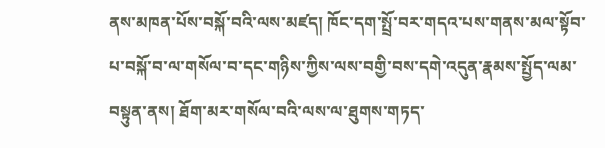ནས་མཁན་པོས་བསྐོ་བའི་ལས་མཛད། ཁོང་དག་སྤྲོ་བར་གདའ་པས་གནས་མལ་སྟོབ་པ་བསྐོ་བ་ལ་གསོལ་བ་དང་གཉིས་ཀྱིས་ལས་བགྱི་བས་དགེ་འདུན་རྣམས་སྤྱོད་ལམ་བསྟུན་ནས། ཐོག་མར་གསོལ་བའི་ལས་ལ་ཐུགས་གཏད་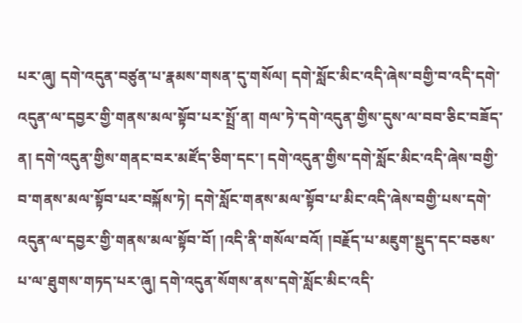པར་ཞུ། དགེ་འདུན་བཙུན་པ་རྣམས་གསན་དུ་གསོལ། དགེ་སློང་མིང་འདི་ཞེས་བགྱི་བ་འདི་དགེ་འདུན་ལ་དབྱར་གྱི་གནས་མལ་སྟོབ་པར་སྤྲོ་ན། གལ་ཏེ་དགེ་འདུན་གྱིས་དུས་ལ་བབ་ཅིང་བཟོད་ན། དགེ་འདུན་གྱིས་གནང་བར་མཛོད་ཅིག་དང་། དགེ་འདུན་གྱིས་དགེ་སློང་མིང་འདི་ཞེས་བགྱི་བ་གནས་མལ་སྟོབ་པར་བསྐོས་ཏེ། དགེ་སློང་གནས་མལ་སྟོབ་པ་མིང་འདི་ཞེས་བགྱི་པས་དགེ་འདུན་ལ་དབྱར་གྱི་གནས་མལ་སྟོབ་བོ། །འདི་ནི་གསོལ་བའོ། །བརྗོད་པ་མཇུག་སྡུད་དང་བཅས་པ་ལ་ཐུགས་གཏད་པར་ཞུ། དགེ་འདུན་སོགས་ནས་དགེ་སློང་མིང་འདི་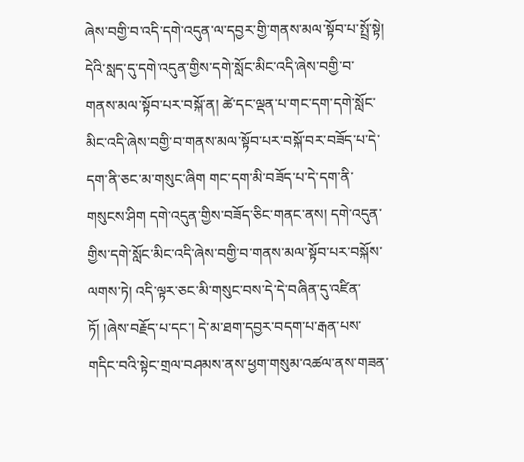ཞེས་བགྱི་བ་འདི་དགེ་འདུན་ལ་དབྱར་གྱི་གནས་མལ་སྟོབ་པ་སྤྲོ་སྟེ། དེའི་སླད་དུ་དགེ་འདུན་གྱིས་དགེ་སློང་མིང་འདི་ཞེས་བགྱི་བ་གནས་མལ་སྟོབ་པར་བསྐོ་ན། ཚེ་དང་ལྡན་པ་གང་དག་དགེ་སློང་མིང་འདི་ཞེས་བགྱི་བ་གནས་མལ་སྟོབ་པར་བསྐོ་བར་བཟོད་པ་དེ་དག་ནི་ཅང་མ་གསུང་ཞིག གང་དག་མི་བཟོད་པ་དེ་དག་ནི་གསུངས་ཤིག དགེ་འདུན་གྱིས་བཟོད་ཅིང་གནང་ནས། དགེ་འདུན་གྱིས་དགེ་སློང་མིང་འདི་ཞེས་བགྱི་བ་གནས་མལ་སྟོབ་པར་བསྐོས་ལགས་ཏེ། འདི་ལྟར་ཅང་མི་གསུང་བས་དེ་དེ་བཞིན་དུ་འཛིན་ཏོ། །ཞེས་བརྗོད་པ་དང་། དེ་མ་ཐག་དབྱར་བདག་པ་རྒན་པས་གདིང་བའི་སྟེང་གྲལ་བཤམས་ནས་ཕྱག་གསུམ་འཚལ་ནས་གཟན་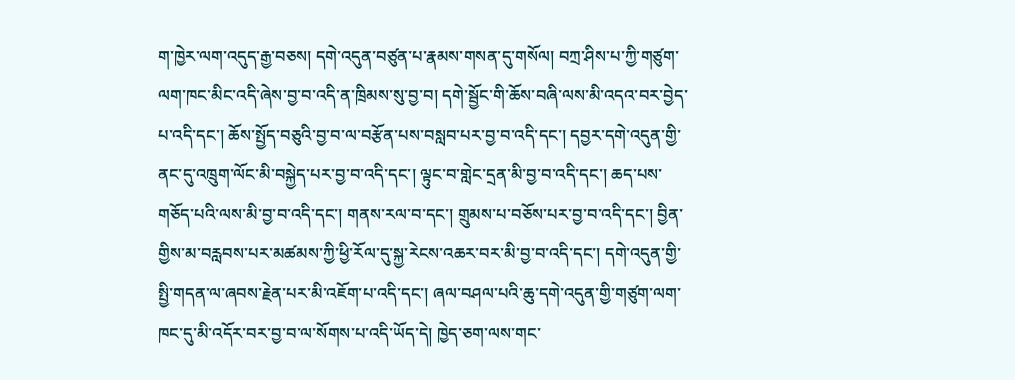ག་ཁྱེར་ལག་འདུད་རྒྱ་བཅས། དགེ་འདུན་བཙུན་པ་རྣམས་གསན་དུ་གསོལ། བཀྲ་ཤིས་པ་ཀྱི་གཙུག་ལག་ཁང་མིང་འདི་ཞེས་བྱ་བ་འདི་ན་ཁྲིམས་སུ་བྱ་བ། དགེ་སྦྱོང་གི་ཆོས་བཞི་ལས་མི་འདའ་བར་བྱེད་པ་འདི་དང་། ཆོས་སྤྱོད་བཅུའི་བྱ་བ་ལ་བརྩོན་པས་བསླབ་པར་བྱ་བ་འདི་དང་། དབྱར་དགེ་འདུན་གྱི་ནང་དུ་འཁྲུག་ལོང་མི་བསྐྱེད་པར་བྱ་བ་འདི་དང་། ལྟུང་བ་གླེང་དྲན་མི་བྱ་བ་འདི་དང་། ཆད་པས་གཅོད་པའི་ལས་མི་བྱ་བ་འདི་དང་། གནས་རལ་བ་དང་། གྲུམས་པ་བཅོས་པར་བྱ་བ་འདི་དང་། བྱིན་གྱིས་མ་བརླབས་པར་མཚམས་ཀྱི་ཕྱི་རོལ་དུ་སྐྱ་རེངས་འཆར་བར་མི་བྱ་བ་འདི་དང་། དགེ་འདུན་གྱི་སྤྱི་གདན་ལ་ཞབས་རྗེན་པར་མི་འཇོག་པ་འདི་དང་། ཞལ་བཤལ་པའི་ཆུ་དགེ་འདུན་གྱི་གཙུག་ལག་ཁང་དུ་མི་འདོར་བར་བྱ་བ་ལ་སོགས་པ་འདི་ཡོད་དེ། ཁྱེད་ཅག་ལས་གང་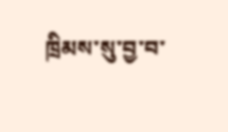ཁྲིམས་སུ་བྱ་བ་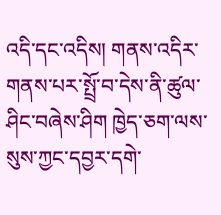འདི་དང་འདིས། གནས་འདིར་གནས་པར་སྤྲོ་བ་དེས་ནི་ཚུལ་ཤིང་བཞེས་ཤིག ཁྱེད་ཅག་ལས་སུས་ཀྱང་དབྱར་དགེ་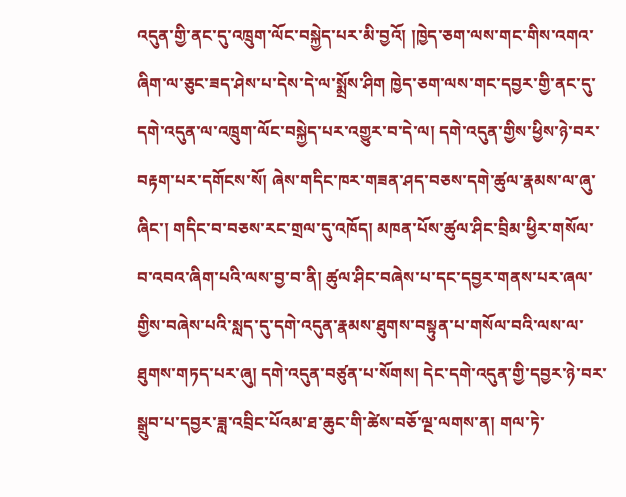འདུན་གྱི་ནང་དུ་འཁྲུག་ལོང་བསྐྱེད་པར་མི་བྱའོ། །ཁྱེད་ཅག་ལས་གང་གིས་འགའ་ཞིག་ལ་ཅུང་ཟད་ཤེས་པ་དེས་དེ་ལ་སྨྲོས་ཤིག ཁྱེད་ཅག་ལས་གང་དབྱར་གྱི་ནང་དུ་དགེ་འདུན་ལ་འཁྲུག་ལོང་བསྐྱེད་པར་འགྱུར་བ་དེ་ལ། དགེ་འདུན་གྱིས་ཕྱིས་ཉེ་བར་བརྟག་པར་དགོངས་སོ། ཞེས་གདིང་ཁར་གཟན་ཤད་བཅས་དགེ་ཚུལ་རྣམས་ལ་ཞུ་ཞིང་། གདིང་བ་བཅས་རང་གྲལ་དུ་འཁོད། མཁན་པོས་ཚུལ་ཤིང་བྲིམ་ཕྱིར་གསོལ་བ་འབའ་ཞིག་པའི་ལས་བྱ་བ་ནི། ཚུལ་ཤིང་བཞེས་པ་དང་དབྱར་གནས་པར་ཞལ་གྱིས་བཞེས་པའི་སླད་དུ་དགེ་འདུན་རྣམས་ཐུགས་བསྟུན་པ་གསོལ་བའི་ལས་ལ་ཐུགས་གཏད་པར་ཞུ། དགེ་འདུན་བཙུན་པ་སོགས། དེང་དགེ་འདུན་གྱི་དབྱར་ཉེ་བར་སྒྲུབ་པ་དབྱར་ཟླ་འབྲིང་པོའམ་ཐ་ཆུང་གི་ཚེས་བཅོ་ལྔ་ལགས་ན། གལ་ཏེ་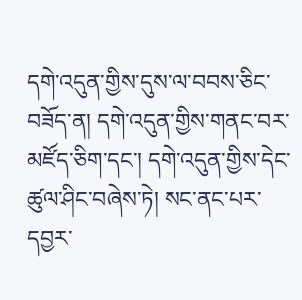དགེ་འདུན་གྱིས་དུས་ལ་བབས་ཅིང་བཟོད་ན། དགེ་འདུན་གྱིས་གནང་བར་མཛོད་ཅིག་དང་། དགེ་འདུན་གྱིས་དེང་ཚུལ་ཤིང་བཞེས་ཏེ། སང་ནང་པར་དབྱར་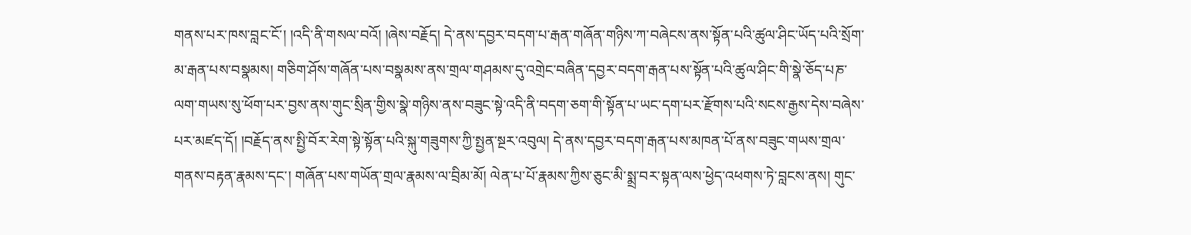གནས་པར་ཁས་བླང་ངོ་། །འདི་ནི་གསལ་བའོ། །ཞེས་བརྗོད། དེ་ནས་དབྱར་བདག་པ་རྒན་གཞོན་གཉིས་ཀ་བཞེངས་ནས་སྟོན་པའི་ཚུལ་ཤིང་ཡོད་པའི་སྲོག་མ་རྒན་པས་བསྣམས། གཅིག་ཤོས་གཞོན་པས་བསྣམས་ནས་གྲལ་གཤམས་དུ་འགྲེང་བཞིན་དབྱར་བདག་རྒན་པས་སྟོན་པའི་ཚུལ་ཤིང་གི་སྣེ་ཅོད་པཎ་ལག་གཡས་སུ་ཕོག་པར་བྱས་ནས་གུང་སྲིན་གྱིས་སྣེ་གཉིས་ནས་བཟུང་སྟེ་འདི་ནི་བདག་ཅག་གི་སྟོན་པ་ཡང་དག་པར་རྫོགས་པའི་སངས་རྒྱས་དེས་བཞེས་པར་མཛད་དོ། །བརྗོད་ནས་སྤྱི་བོར་རེག་སྟེ་སྟོན་པའི་སྐུ་གཟུགས་ཀྱི་སྤྱན་སྔར་འབུལ། དེ་ནས་དབྱར་བདག་རྒན་པས་མཁན་པོ་ནས་བཟུང་གཡས་གྲལ་གནས་བརྟན་རྣམས་དང་། གཞོན་པས་གཡོན་གྲལ་རྣམས་ལ་བྲིམ་མོ། ལེན་པ་པོ་རྣམས་ཀྱིས་ཅུང་མི་སྨྲ་བར་སྟན་ལས་ཕྱེད་འཕགས་ཏེ་བླངས་ནས། གུང་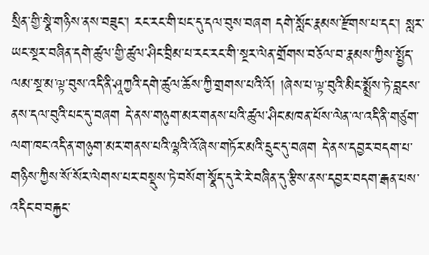སྲིན་གྱི་སྣེ་གཉིས་ནས་བཟུང་། རང་རང་གི་པང་དུ་དལ་བུས་བཞག དགེ་སློང་རྣམས་རྫོགས་པ་དང་། སླར་ཡང་སྔར་བཞིན་དགེ་ཚུལ་གྱི་ཚུལ་ཤིང་བྲིམ་པ་རང་རང་གི་སྔར་ལེན་གྲོགས་བཅོལ་བ་རྣམས་ཀྱིས་སྤྱོད་ལམ་སྔ་མ་ལྟ་བུས་འདི་ནི་ཤཱཀྱའི་དགེ་ཚུལ་ཆོས་ཀྱི་གྲགས་པའི་འོ། །ཞེས་པ་ལྟ་བུའི་མིང་སྨྲོས་ཏེ་བླངས་ནས་དལ་བུའི་པང་དུ་བཞག དེ་ནས་གཉུག་མར་གནས་པའི་ཚུལ་ཤིང་མཁན་པོས་ལེན་ལ་འདི་ནི་གཙུག་ལག་ཁང་འདི་ན་གཉུག་མར་གནས་པའི་ལྷའི་འོ་ཞེས་གཏོར་མའི་དྲུང་དུ་བཞག དེ་ནས་དབྱར་བདག་པ་གཉིས་ཀྱིས་སོ་སོར་ལེགས་པར་བསྡུས་ཏེ་བསོག་སྣོད་དུ་རེ་རེ་བཞིན་དུ་རྩིས་ནས་དབྱར་བདག་རྒན་པས་འདིང་བ་བརྐྱང་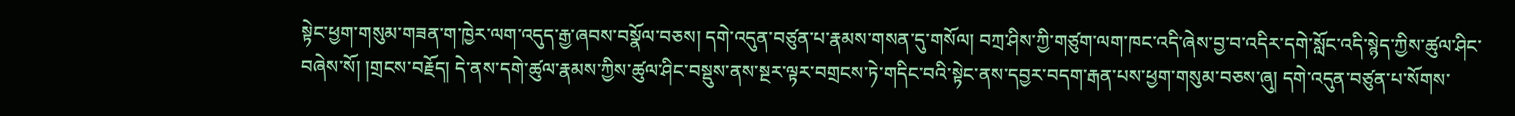སྟེང་ཕྱག་གསུམ་གཟན་ག་ཁྱེར་ལག་འདུད་རྒྱ་ཞབས་བསྣོལ་བཅས། དགེ་འདུན་བཙུན་པ་རྣམས་གསན་དུ་གསོལ། བཀྲ་ཤིས་ཀྱི་གཙུག་ལག་ཁང་འདི་ཞེས་བྱ་བ་འདིར་དགེ་སློང་འདི་སྙེད་ཀྱིས་ཚུལ་ཤིང་བཞེས་སོ། །གྲངས་བརྗོད། དེ་ནས་དགེ་ཚུལ་རྣམས་ཀྱིས་ཚུལ་ཤིང་བསྡུས་ནས་སྔར་ལྟར་བགྲངས་ཏེ་གདིང་བའི་སྟེང་ནས་དབྱར་བདག་རྒན་པས་ཕྱག་གསུམ་བཅས་ཞུ། དགེ་འདུན་བཙུན་པ་སོགས་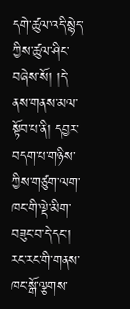དགེ་ཚུལ་འདི་སྙེད་ཀྱིས་ཚུལ་ཤིང་བཞེས་སོ། །དེ་ནས་གནས་མལ་སྟོབ་པ་ནི། དབྱར་བདག་པ་གཉིས་ཀྱིས་གཙུག་ལག་ཁང་གི་ལྡེ་མིག་བཟུང་བ་དེ་དང་། རང་རང་གི་གནས་ཁང་སྒོ་ལྕགས་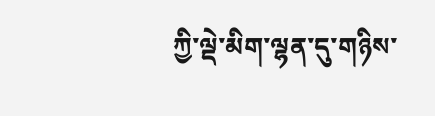ཀྱི་ལྡེ་མིག་ལྷན་དུ་གཉིས་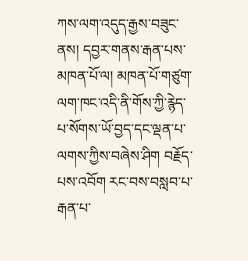ཀས་ལག་འདུད་རྒྱས་བཟུང་ནས། དབྱར་གནས་རྒན་པས་མཁན་པོ་ལ། མཁན་པོ་གཙུག་ལག་ཁང་འདི་ནི་གོས་ཀྱི་རྙེད་པ་སོགས་ཡོ་བྱད་དང་ལྡན་པ་ལགས་ཀྱིས་བཞེས་ཤིག བརྗོད་པས་འབོག རང་བས་བསླབ་པ་རྒན་པ་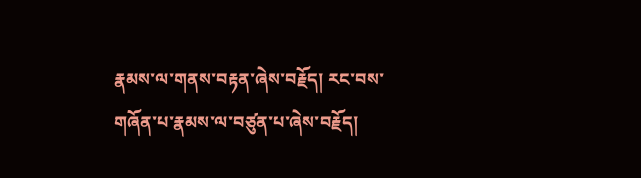རྣམས་ལ་གནས་བརྟན་ཞེས་བརྗོད། རང་བས་གཞོན་པ་རྣམས་ལ་བཙུན་པ་ཞེས་བརྗོད།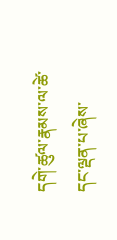དགེ་ཚུལ་རྣམས་ལ་ཚེ་དང་ལྡན་པ་ཞེས་